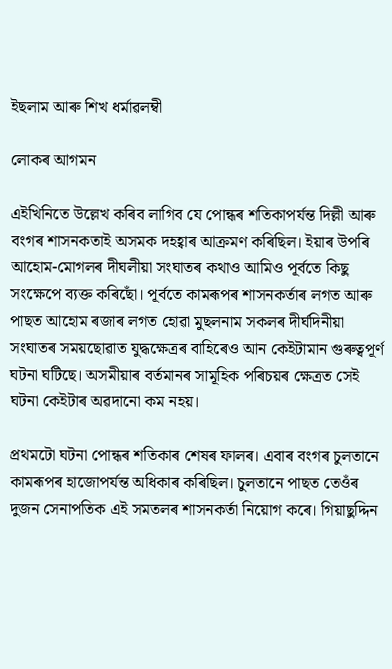ইছলাম আৰু শিখ ধৰ্মাৱলম্বী

লোকৰ আগমন

এইখিনিতে উল্লেখ কৰিব লাগিব যে পোন্ধৰ শতিকাপর্যন্ত দিল্লী আৰু বংগৰ শাসনকতাই অসমক দহহ্বাৰ আক্ৰমণ কৰিছিল। ইয়াৰ উপৰি আহোম-মোগলৰ দীঘলীয়া সংঘাতৰ কথাও আমিও পূর্বতে কিছু সংক্ষেপে ব্যক্ত কৰিছোঁ। পূৰ্বতে কামৰূপৰ শাসনকৰ্তাৰ লগত আৰু পাছত আহোম ৰজাৰ লগত হোৱা মুছলনাম সকলৰ দীৰ্ঘদিনীয়া সংঘাতৰ সময়ছোৱাত যুদ্ধক্ষেত্ৰৰ বাহিৰেও আন কেইটামান গুৰুত্বপূৰ্ণ ঘটনা ঘটিছে। অসমীয়াৰ বৰ্তমানৰ সামূহিক পৰিচয়ৰ ক্ষেত্ৰত সেই ঘটনা কেইটাৰ অৱদানো কম নহয়।

প্ৰথমটো ঘটনা পোন্ধৰ শতিকাৰ শেষৰ ফালৰ। এবাৰ বংগৰ চুলতানে কামৰূপৰ হাজোপর্যন্ত অধিকাৰ কৰিছিল। চুলতানে পাছত তেওঁৰ দুজন সেনাপতিক এই সমতলৰ শাসনকর্তা নিয়োগ কৰে। গিয়াছুদ্দিন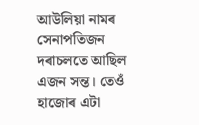আউলিয়া নামৰ সেনাপতিজন দৰাচলতে আছিল এজন সন্ত। তেওঁ হাজোৰ এটা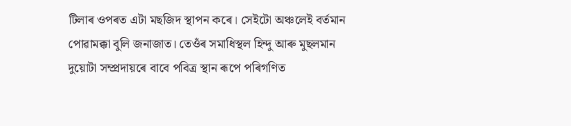টিলাৰ ওপৰত এটা মছজিদ স্থাপন কৰে। সেইটো অঞ্চলেই বর্তমান পোৱামক্কা বুলি জনাজাত। তেওঁৰ সমাধিস্থল হিন্দু আৰু মুছলমান দুয়োটা সম্প্রদায়ৰে বাবে পবিত্র স্থান ৰূপে পৰিগণিত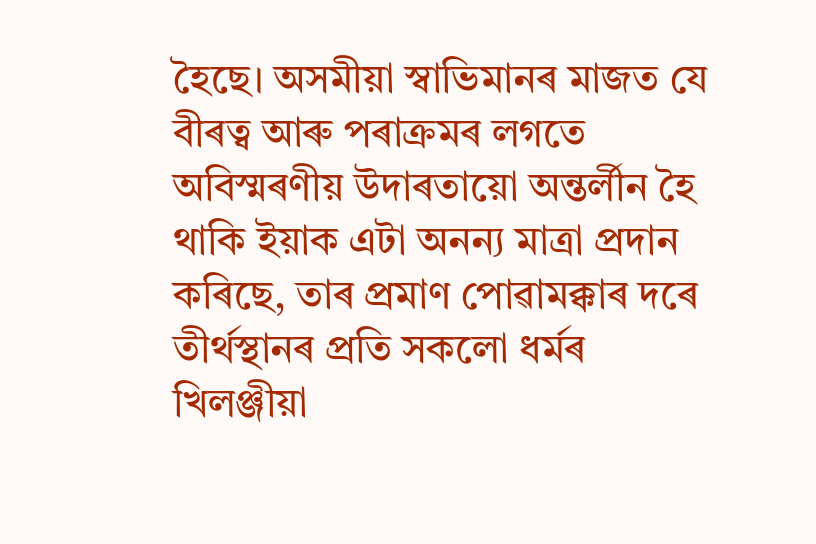হৈছে। অসমীয়া স্বাভিমানৰ মাজত যে বীৰত্ব আৰু পৰাক্ৰমৰ লগতে অবিস্মৰণীয় উদাৰতায়ো অন্তর্লীন হৈ থাকি ইয়াক এটা অনন্য মাত্রা প্রদান কৰিছে, তাৰ প্ৰমাণ পোৱামক্কাৰ দৰে তীৰ্থস্থানৰ প্ৰতি সকলো ধৰ্মৰ খিলঞ্জীয়া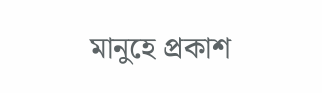মানুহে প্ৰকাশ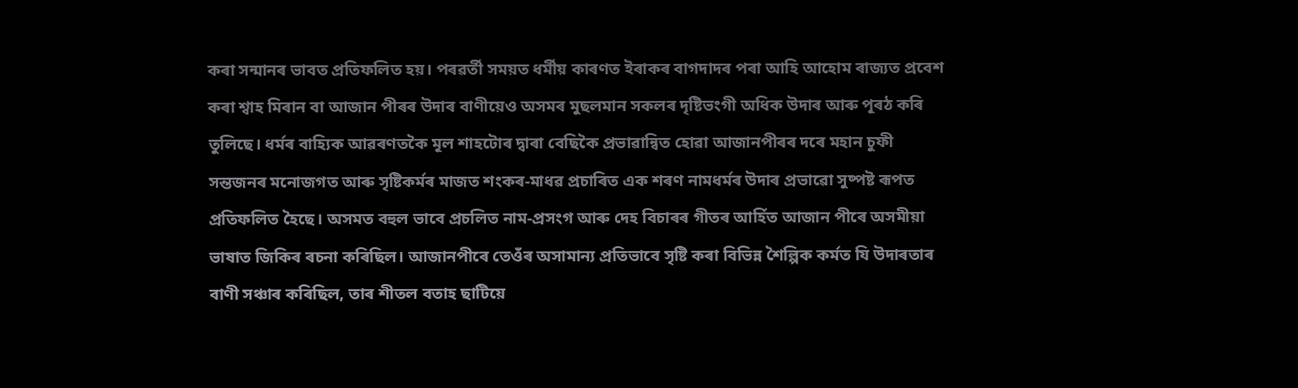কৰা সন্মানৰ ভাবত প্রতিফলিত হয়। পৰৱৰ্তী সময়ত ধর্মীয় কাৰণত ইৰাকৰ বাগদাদৰ পৰা আহি আহোম ৰাজ্যত প্রবেশ কৰা শ্বাহ মিৰান বা আজান পীৰৰ উদাৰ বাণীয়েও অসমৰ মুছলমান সকলৰ দৃষ্টিভংগী অধিক উদাৰ আৰু পূৰঠ কৰি তুলিছে। ধৰ্মৰ বাহ্যিক আৱৰণতকৈ মূল শাহটোৰ দ্বাৰা বেছিকৈ প্ৰভাৱান্বিত হোৱা আজানপীৰৰ দৰে মহান চুফী সন্তজনৰ মনোজগত আৰু সৃষ্টিকৰ্মৰ মাজত শংকৰ-মাধৱ প্ৰচাৰিত এক শৰণ নামধৰ্মৰ উদাৰ প্ৰভাৱো সুষ্পষ্ট ৰূপত প্রতিফলিত হৈছে। অসমত বহুল ভাবে প্রচলিত নাম-প্রসংগ আৰু দেহ বিচাৰৰ গীতৰ আর্হিত আজান পীৰে অসমীয়া ভাষাত জিকিৰ ৰচনা কৰিছিল। আজানপীৰে তেওঁৰ অসামান্য প্রতিভাবে সৃষ্টি কৰা বিভিন্ন শৈল্পিক কৰ্মত যি উদাৰতাৰ বাণী সঞ্চাৰ কৰিছিল, তাৰ শীতল বতাহ ছাটিয়ে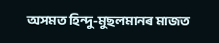অসমত হিন্দু-মুছলমানৰ মাজত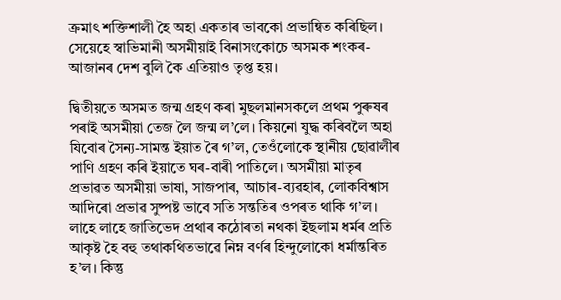ক্ৰমাৎ শক্তিশালী হৈ অহা একতাৰ ভাবকো প্রভান্বিত কৰিছিল। সেয়েহে স্বাভিমানী অসমীয়াই বিনাসংকোচে অসমক শংকৰ-আজানৰ দেশ বুলি কৈ এতিয়াও তৃপ্ত হয়।

দ্বিতীয়তে অসমত জন্ম গ্রহণ কৰা মুছলমানসকলে প্ৰথম পুৰুষৰ পৰাই অসমীয়া তেজ লৈ জন্ম ল’লে। কিয়নো যুদ্ধ কৰিবলৈ অহা যিবোৰ সৈন্য-সামন্ত ইয়াত ৰৈ গ’ল, তেওঁলোকে স্থানীয় ছোৱালীৰ পাণি গ্রহণ কৰি ইয়াতে ঘৰ-বাৰী পাতিলে। অসমীয়া মাতৃৰ প্ৰভাৱত অসমীয়া ভাষা, সাজপাৰ, আচাৰ-ব্যৱহাৰ, লোকবিশ্বাস আদিৰো প্ৰভাৱ সুষ্পষ্ট ভাবে সতি সন্ততিৰ ওপৰত থাকি গ’ল। লাহে লাহে জাতিভেদ প্ৰথাৰ কঠোৰতা নথকা ইছলাম ধৰ্মৰ প্ৰতি আকৃষ্ট হৈ বহু তথাকথিতভাৱে নিম্ন বৰ্ণৰ হিন্দুলোকো ধৰ্মান্তৰিত হ’ল। কিন্তু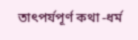তাৎপর্যপূর্ণ কথা -ধর্ম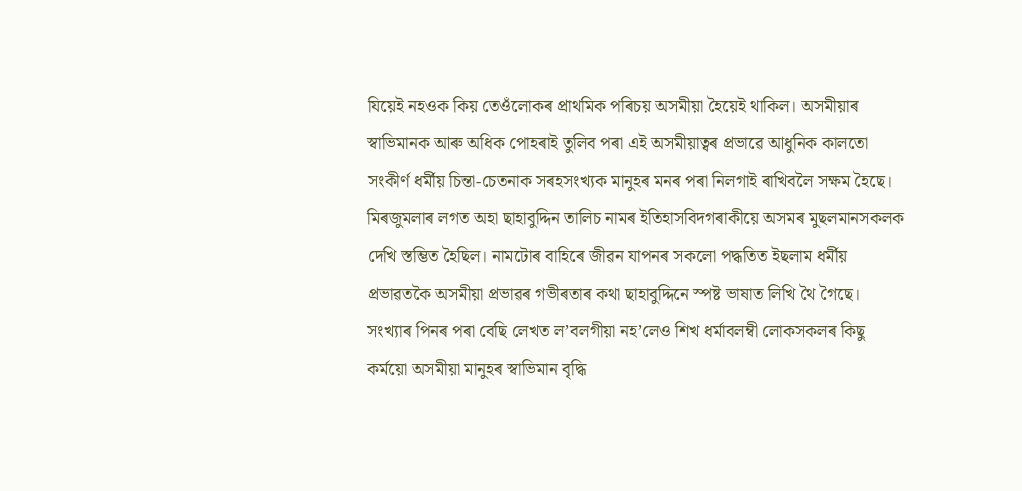যিয়েই নহওক কিয় তেওঁলোকৰ প্ৰাথমিক পৰিচয় অসমীয়া হৈয়েই থাকিল। অসমীয়াৰ স্বাভিমানক আৰু অধিক পোহৰাই তুলিব পৰা এই অসমীয়াত্বৰ প্ৰভাৱে আধুনিক কালতো সংকীর্ণ ধর্মীয় চিন্তা-চেতনাক সৰহসংখ্যক মানুহৰ মনৰ পৰা নিলগাই ৰাখিবলৈ সক্ষম হৈছে। মিৰজুমলাৰ লগত অহা ছাহাবুদ্দিন তালিচ নামৰ ইতিহাসবিদগৰাকীয়ে অসমৰ মুছলমানসকলক দেখি স্তম্ভিত হৈছিল। নামটোৰ বাহিৰে জীৱন যাপনৰ সকলো পদ্ধতিত ইছলাম ধর্মীয় প্রভাৱতকৈ অসমীয়া প্ৰভাৱৰ গভীৰতাৰ কথা ছাহাবুদ্দিনে স্পষ্ট ভাষাত লিখি থৈ গৈছে। সংখ্যাৰ পিনৰ পৰা বেছি লেখত ল’বলগীয়া নহ’লেও শিখ ধর্মাবলম্বী লোকসকলৰ কিছু কৰ্ময়ো অসমীয়া মানুহৰ স্বাভিমান বৃদ্ধি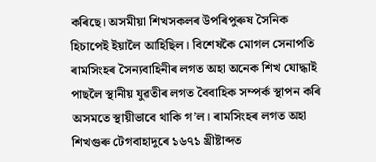কৰিছে। অসমীয়া শিখসকলৰ উপৰিপুৰুষ সৈনিক হিচাপেই ইয়ালৈ আহিছিল। বিশেষকৈ মোগল সেনাপতি ৰামসিংহৰ সৈন্যবাহিনীৰ লগত অহা অনেক শিখ যোদ্ধাই পাছলৈ স্থানীয় যুৱতীৰ লগত বৈবাহিক সম্পর্ক স্থাপন কৰি অসমতে স্থায়ীভাবে থাকি গ’ল। ৰামসিংহৰ লগত অহা শিখগুৰু টেগবাহাদুৰে ১৬৭১ খ্ৰীষ্টাব্দত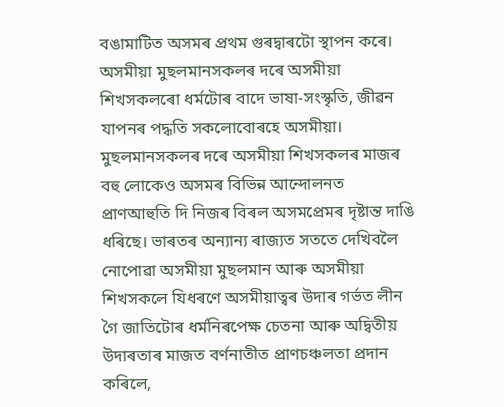বঙামাটিত অসমৰ প্ৰথম গুৰদ্বাৰটো স্থাপন কৰে। অসমীয়া মুছলমানসকলৰ দৰে অসমীয়া শিখসকলৰো ধৰ্মটোৰ বাদে ভাষা-সংস্কৃতি, জীৱন যাপনৰ পদ্ধতি সকলোবোৰহে অসমীয়া। মুছলমানসকলৰ দৰে অসমীয়া শিখসকলৰ মাজৰ বহু লোকেও অসমৰ বিভিন্ন আন্দোলনত প্রাণআহুতি দি নিজৰ বিৰল অসমপ্ৰেমৰ দৃষ্টান্ত দাঙি ধৰিছে। ভাৰতৰ অন্যান্য ৰাজ্যত সততে দেখিবলৈ নোপোৱা অসমীয়া মুছলমান আৰু অসমীয়া শিখসকলে যিধৰণে অসমীয়াত্বৰ উদাৰ গৰ্ভত লীন গৈ জাতিটোৰ ধৰ্মনিৰপেক্ষ চেতনা আৰু অদ্বিতীয় উদাৰতাৰ মাজত বৰ্ণনাতীত প্রাণচঞ্চলতা প্রদান কৰিলে,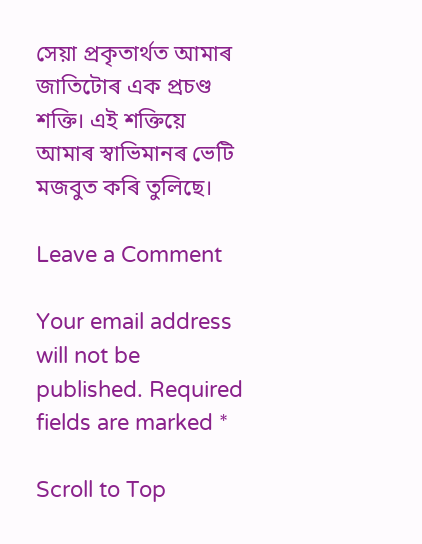সেয়া প্ৰকৃতাৰ্থত আমাৰ জাতিটোৰ এক প্রচণ্ড শক্তি। এই শক্তিয়ে আমাৰ স্বাভিমানৰ ভেটি মজবুত কৰি তুলিছে।

Leave a Comment

Your email address will not be published. Required fields are marked *

Scroll to Top